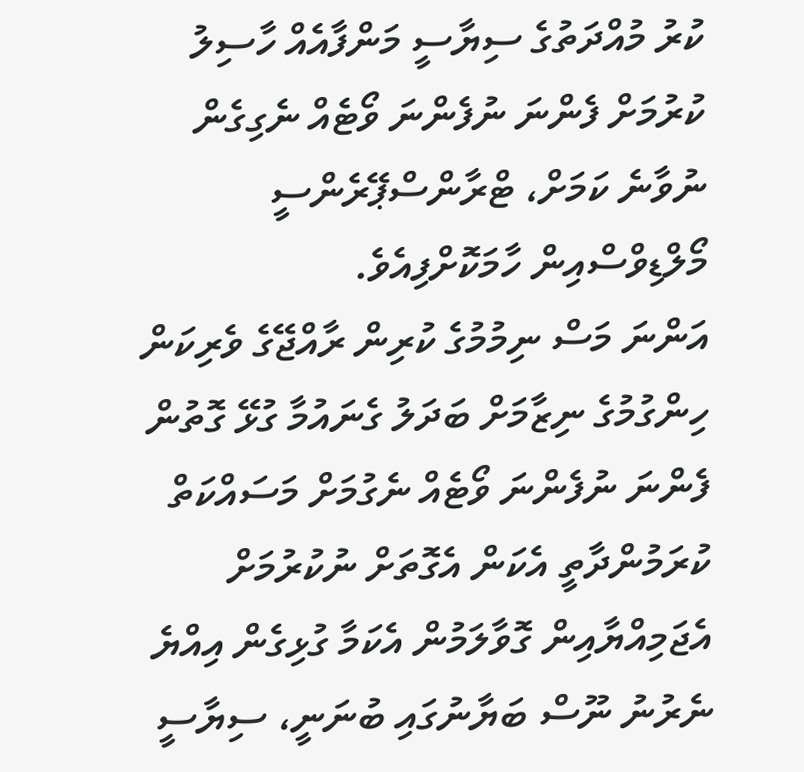ކުރު މުއްދަތުގެ ސިޔާސީ މަންފާއެއް ހާސިލު ކުރުމަށް ފެންނަ ނުފެންނަ ވޯޓެއް ނެގިގެން ނުވާނެ ކަމަށް، ޓްރާންސްޕޭރެންސީ މޯލްޑިވްސްއިން ހާމަކޮށްފިއެވެ.
އަންނަ މަސް ނިމުމުގެ ކުރިން ރާއްޖޭގެ ވެރިކަން ހިންގުމުގެ ނިޒާމަށް ބަދަލު ގެނައުމާ ގުޅޭ ގޮތުން ފެންނަ ނުފެންނަ ވޯޓެއް ނެގުމަށް މަސައްކަތް ކުރަމުންދާތީ އެކަން އެގޮތަށް ނުކުރުމަށް އެޖަމިއްޔާއިން ގޮވާލަމުން އެކަމާ ގުޅިގެން އިއްޔެ ނެރުނު ނޫސް ބަޔާނުގައި ބުނަނީ، ސިޔާސީ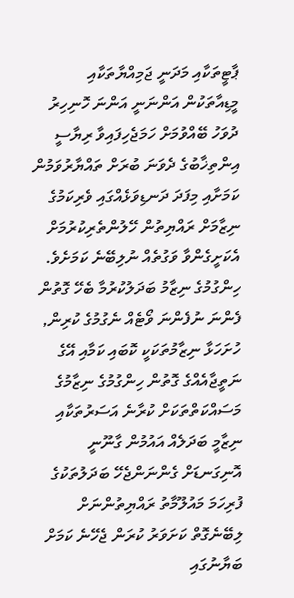ޕާޓީތަކާއި މަދަނީ ޖަމިއްޔާތަކާއި މީޑިއާތަކުން އަންނަނީ އަންނަ ހޮނިހިރު ދުވަހު ބޭއްވުމަށް ހަމަޖެހިފައިވާ ރިޔާސީ އިންތިޚާބުގެ ދެވަނަ ބުރަށް ތައްޔާރުވަމުން ކަމަށާއި މިފަދަ ދަނޑިވަޅެއްގައި ވެރިކަމުގެ ނިޒާމަށް ރައްޔިތުން ހޭލުންތެރިކުރުމަށް އެކަށީގެންވާ ވަގުތެއް ނުލިބޭނެ ކަމަށެވެ.
ހިންގުމުގެ ނިޒާމު ބަދަލުކުރުމާ ބެހޭ ގޮތުން ފެންނަ ނުފެންނަ ވޯޓެއް ނެގުމުގެ ކުރިން, ހުށަހަޅާ ނިޒާމުތަކަކީ ކޮބައި ކަމާއި އޭގެ ނަތީޖާއެއްގެ ގޮތުން ހިންގުމުގެ ނިޒާމުގެ މަސައްކަތްތަކަށް ކުރާނެ އަސަރުތަކާއި ނިޒާމީ ބަދަލެއް އައުމުން ގާނޫނީ އޮނިގަނޑަށް ގެންނަންޖެހޭ ބަދަލުތަކުގެ ފުރިހަމަ މައުލޫމާތު ރައްޔިތުންނަށް ލިބޭނެގޮތް ކަށަވަރު ކުރަން ޖެހޭނެ ކަމަށް ބަޔާނުގައި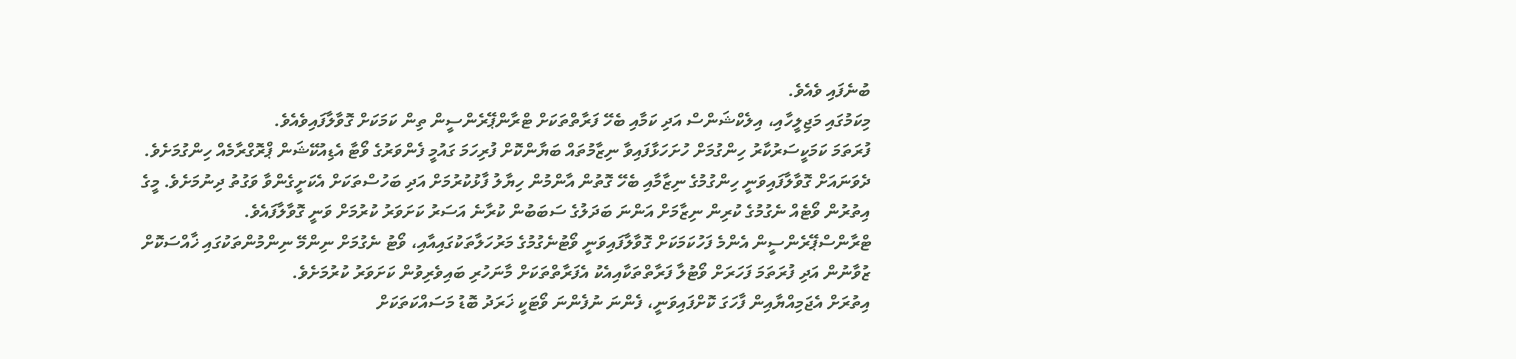ބުނެފައި ވެއެވެ.
މިކަމުގައި މަޖިލީހާއި، އިލެކްޝަންސް އަދި ކަމާއި ބެހޭ ފަރާތްތަކަށް ޓްރާންޕޭރެންސީން ތިން ކަމަކަށް ގޮވާލާފައިވެއެވެ.
ފުރަތަމަ ކަމަކީސަރުކާރު ހިންގުމަށް ހުށަހަޅާފައިވާ ނިޒާމުތައް ބަޔާންކޮށް ފުރިހަމަ ގައުމީ ފެންވަރުގެ ވޯޓާ އެޑިއުކޭޝަން ޕްރޮގްރާމެއް ހިންގުމަށެވެ.
ދެވަނައަށް ގޮވާލާފައިވަނީ ހިންގުމުގެ ނިޒާމާއި ބެހޭ ގޮތުން އާންމުން ހިޔާލު ފާޅުކުރުމަށް އަދި ބަހުސްތަކަށް އެކަށީގެންވާ ވަގުތު ދިނުމަށެވެ. މީގެ އިތުރުން ވޯޓެއް ނެގުމުގެ ކުރިން ނިޒާމަށް އަންނަ ބަދަލުގެ ސަބަބުން ކުރާނެ އަސަރު ކަށަވަރު ކުރުމަށް ވަނީ ގޮވާލާފައެވެ.
ޓްރާންސްޕޭރެންސީން އެންމެ ފަހުކަމަކަށް ގޮވާލާފައިވަނީ ވޯޓުނެގުމުގެ މަރުހަލާތަކުގައިއާއި، ވޯޓު ނެގުމަށް ނިންމޭ ނިންމުންތަކުގައި ޚާއްސަކޮށް ޒުވާނުން އަދި ފުރަތަމަ ފަހަރަށް ވޯޓުލާ ފަރާތްތަކާއިއެކު އެފަރާތްތަކަށް މާނަހުރި ބައިވެރިވުން ކަށަވަރު ކުރުމަށެވެ.
އިތުރަށް އެޖަމިއްޔާއިން ފާހަގަ ކޮށްފައިވަނީ، ފެންނަ ނުފެންނަ ވޯޓަކީ ޚަރަދު ބޮޑު މަސައްކަތަކަށް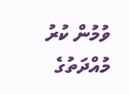ވުމުން ކުރު މުއްދަތުގެ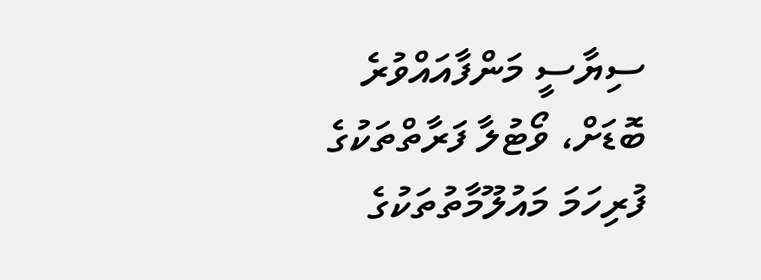ސިޔާސީ މަންފާއައްވުރެ ބޮޑަށް، ވޯޓުލާ ފަރާތްތަކުގެ ފުރިހަމަ މައުލޫމާތުތަކުގެ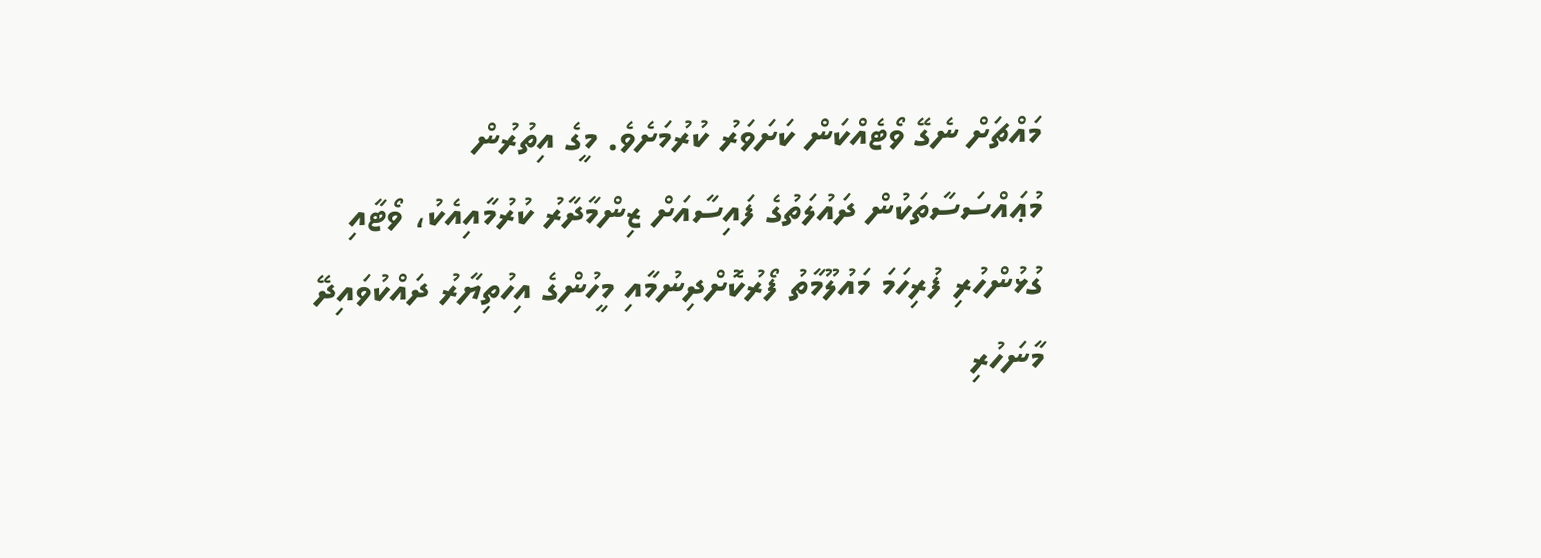މައްޗަށް ނެގޭ ވޯޓެއްކަން ކަށަވަރު ކުރުމަށެވެ. މީގެ އިތުރުން މުޢައްސަސާތަކުން ދައުލަތުގެ ފައިސާއަށް ޒިންމާދާރު ކުރުމާއިއެކު، ވޯޓާއި ގުޅުންހުރި ފުރިހަމަ މައުލޫމާތު ފޯރުކޮށްދިނުމާއި މީހުންގެ އިހުތިޔާރު ދައްކުވައިދޭ މާނަހުރި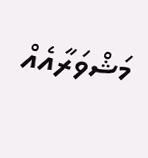މަޝްވަރާއެއް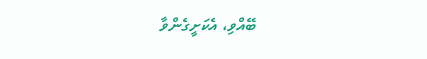ބޭއްވި، އެކަށީގެންވާ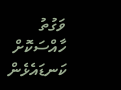ވަގުތު ހާއްސަކޮށް ކަނޑައެޅެން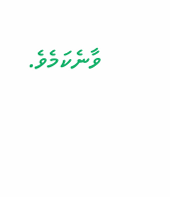ވާނެކަމެވެ.